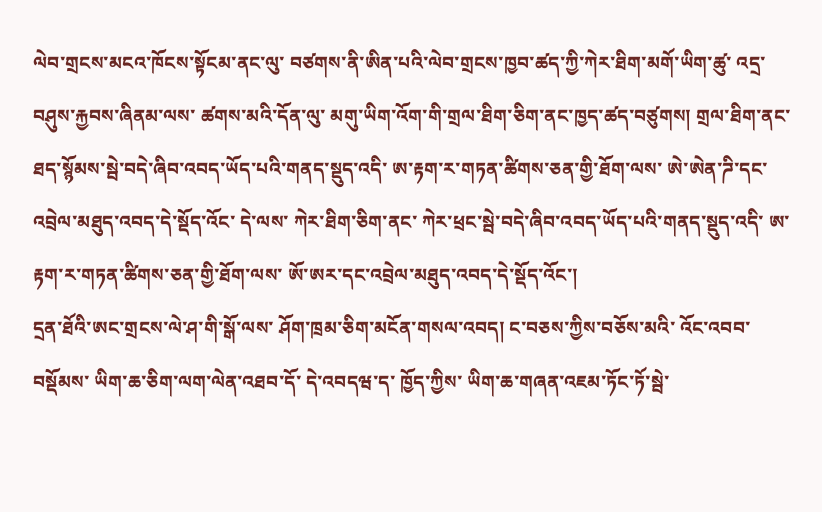ལེབ་གྲངས་མངའ་ཁོངས་སྟོངམ་ནང་ལུ་ བཙགས་ནི་ཨིན་པའི་ལེབ་གྲངས་ཁྱབ་ཚད་ཀྱི་ཀེར་ཐིག་མགོ་ཡིག་ཚུ་ འདྲ་བཤུས་རྐྱབས་ཞིནམ་ལས་ ཚགས་མའི་དོན་ལུ་ མགུ་ཡིག་འོག་གི་གྲལ་ཐིག་ཅིག་ནང་ཁྱད་ཚད་བཙུགས། གྲལ་ཐིག་ནང་ཐད་སྙོམས་སྦེ་བདེ་ཞིབ་འབད་ཡོད་པའི་གནད་སྡུད་འདི་ ཨ་རྟག་ར་གཏན་ཚིགས་ཅན་གྱི་ཐོག་ལས་ ཨེ་ཨེན་ཌི་དང་འབྲེལ་མཐུད་འབད་དེ་སྡོད་འོང་ དེ་ལས་ ཀེར་ཐིག་ཅིག་ནང་ ཀེར་ཕྲང་སྦེ་བདེ་ཞིབ་འབད་ཡོད་པའི་གནད་སྡུད་འདི་ ཨ་རྟག་ར་གཏན་ཚིགས་ཅན་གྱི་ཐོག་ལས་ ཨོ་ཨར་དང་འབྲེལ་མཐུད་འབད་དེ་སྡོད་འོང་།
དྲན་ཐོའི་ཨང་གྲངས་ལེ་ཤ་གི་སྒོ་ལས་ ཤོག་ཁྲམ་ཅིག་མངོན་གསལ་འབད། ང་བཅས་ཀྱིས་བཅོས་མའི་ འོང་འབབ་བསྡོམས་ ཡིག་ཆ་ཅིག་ལག་ལེན་འཐབ་དོ་ དེ་འབདཝ་ད་ ཁྱོད་ཀྱིས་ ཡིག་ཆ་གཞན་འཇམ་ཏོང་ཏོ་སྦེ་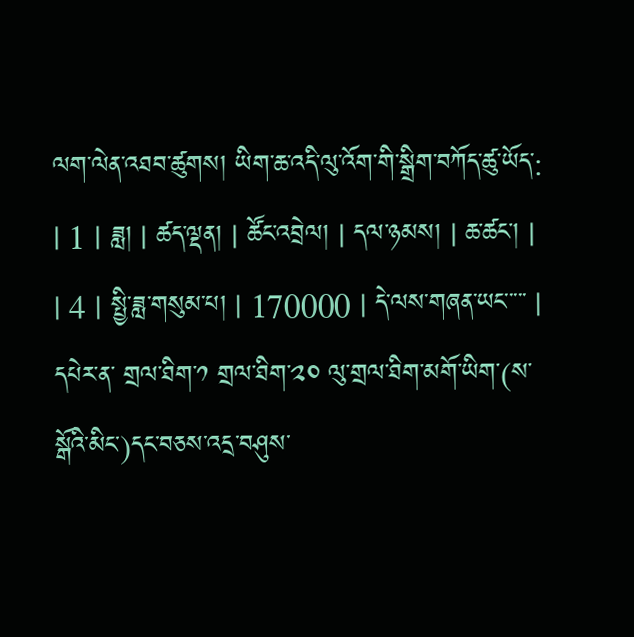ལག་ལེན་འཐབ་ཚུགས། ཡིག་ཆ་འདི་ལུ་འོག་གི་སྒྲིག་བཀོད་ཚུ་ཡོད་:
| 1 | ཟླ། | ཚད་ལྡན། | ཚོང་འབྲེལ། | དལ་ཉམས། | ཆ་ཚང་། |
| 4 | སྤྱི་ཟླ་གསུམ་པ། | 170000 | དེ་ལས་གཞན་ཡང་་་་་ |
དཔེར་ན་ གྲལ་ཐིག་༡ གྲལ་ཐིག་༢༠ ལུ་གྲལ་ཐིག་མགོ་ཡིག་(ས་སྒོའི་མིང་)དང་བཅས་འདྲ་བཤུས་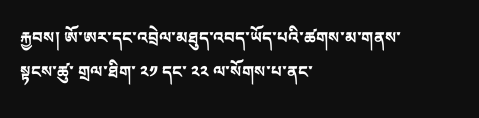རྐྱབས། ཨོ་ཨར་དང་འབྲེལ་མཐུད་འབད་ཡོད་པའི་ཚགས་མ་གནས་སྟངས་ཚུ་ གྲལ་ཐིག་ ༢༡ དང་ ༢༢ ལ་སོགས་པ་ནང་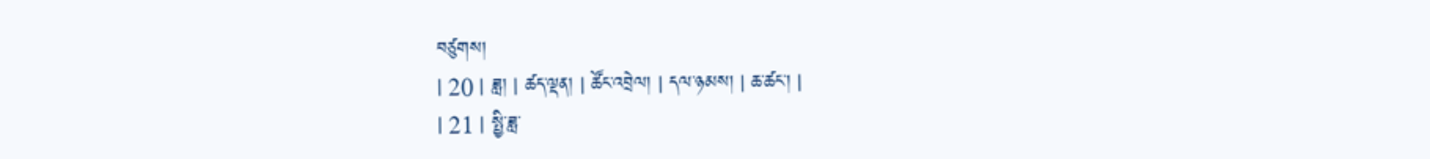བཙུགས།
| 20 | ཟླ། | ཚད་ལྡན། | ཚོང་འབྲེལ། | དལ་ཉམས། | ཆ་ཚང་། |
| 21 | སྤྱི་ཟླ་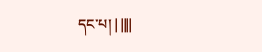དང་པ། | ||||